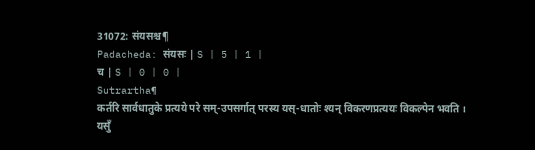31072: संयसश्च¶
Padacheda: संयसः | S | 5 | 1 |
च | S | 0 | 0 |
Sutrartha¶
कर्तरि सार्वधातुके प्रत्यये परे सम्-उपसर्गात् परस्य यस्-धातोः श्यन् विकरणप्रत्ययः विकल्पेन भवति ।
यसुँ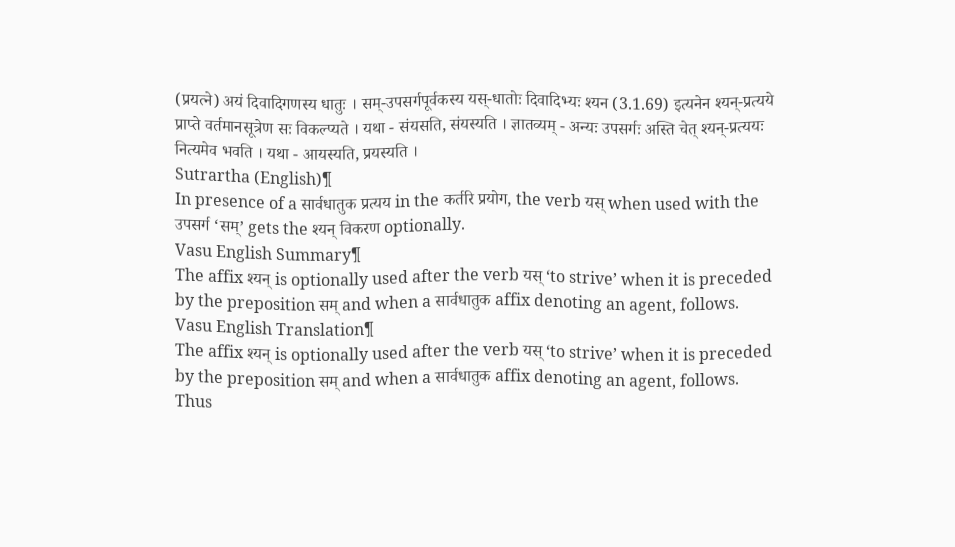(प्रयत्ने) अयं दिवादिगणस्य धातुः । सम्-उपसर्गपूर्वकस्य यस्-धातोः दिवादिभ्यः श्यन (3.1.69) इत्यनेन श्यन्-प्रत्यये प्राप्ते वर्तमानसूत्रेण सः विकल्प्यते । यथा - संयसति, संयस्यति । ज्ञातव्यम् - अन्यः उपसर्गः अस्ति चेत् श्यन्-प्रत्ययः नित्यमेव भवति । यथा - आयस्यति, प्रयस्यति ।
Sutrartha (English)¶
In presence of a सार्वधातुक प्रत्यय in the कर्तरि प्रयोग, the verb यस् when used with the उपसर्ग ‘सम्’ gets the श्यन् विकरण optionally.
Vasu English Summary¶
The affix श्यन् is optionally used after the verb यस् ‘to strive’ when it is preceded by the preposition सम् and when a सार्वधातुक affix denoting an agent, follows.
Vasu English Translation¶
The affix श्यन् is optionally used after the verb यस् ‘to strive’ when it is preceded by the preposition सम् and when a सार्वधातुक affix denoting an agent, follows. Thus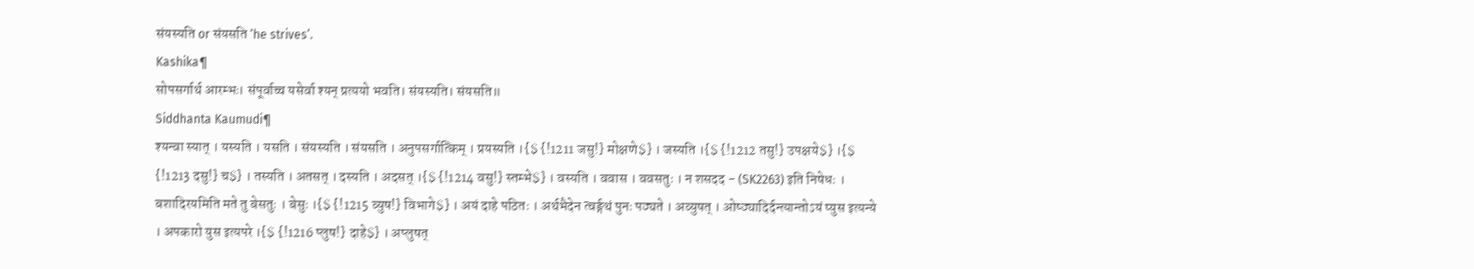संयस्यति or संयसति ‘he strives’.
Kashika¶
सोपसर्गार्थ आरम्भः। संपूर्वाच्च यसेर्वा श्यन् प्रत्ययो भवति। संयस्यति। संयसति॥
Siddhanta Kaumudi¶
श्यन्वा स्यात् । यस्यति । यसति । संयस्यति । संयसति । अनुपसर्गात्किम् । प्रयस्यति ।{$ {!1211 जसु!} मोक्षणे$} । जस्यति ।{$ {!1212 तसु!} उपक्षये$} ।{$ {!1213 दसु!} च$} । तस्यति । अतसत् । दस्यति । अदसत् ।{$ {!1214 वसु!} स्तम्भे$} । वस्यति । ववास । ववसतुः । न शसदद - (SK2263) इति निषेधः । बशादिरयमिति मते तु बेसतुः । बेसुः ।{$ {!1215 व्युष!} विभागे$} । अयं दाहे पठितः । अर्थभैदेन त्वर्ङ्गथं पुनः पठ्यते । अव्युषत् । ओष्ठ्यादिर्दन्त्यान्तोऽयं प्युस इत्यन्ये । अपकारो युस इत्यपरे ।{$ {!1216 प्लुष!} दाहे$} । अप्लुषत्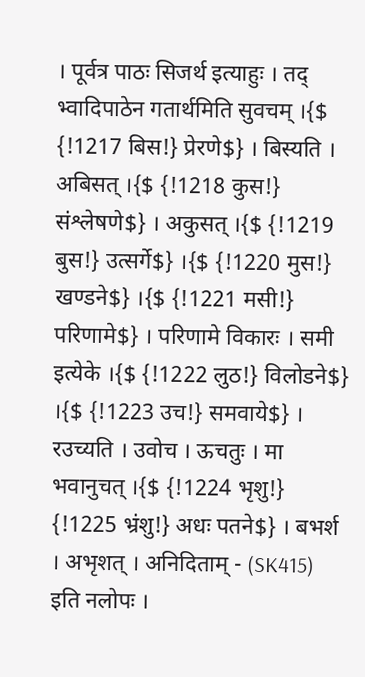। पूर्वत्र पाठः सिजर्थ इत्याहुः । तद् भ्वादिपाठेन गतार्थमिति सुवचम् ।{$ {!1217 बिस!} प्रेरणे$} । बिस्यति । अबिसत् ।{$ {!1218 कुस!} संश्लेषणे$} । अकुसत् ।{$ {!1219 बुस!} उत्सर्गे$} ।{$ {!1220 मुस!} खण्डने$} ।{$ {!1221 मसी!} परिणामे$} । परिणामे विकारः । समी इत्येके ।{$ {!1222 लुठ!} विलोडने$} ।{$ {!1223 उच!} समवाये$} । रउच्यति । उवोच । ऊचतुः । मा भवानुचत् ।{$ {!1224 भृशु!} {!1225 भ्रंशु!} अधः पतने$} । बभर्श । अभृशत् । अनिदिताम् - (SK415) इति नलोपः ।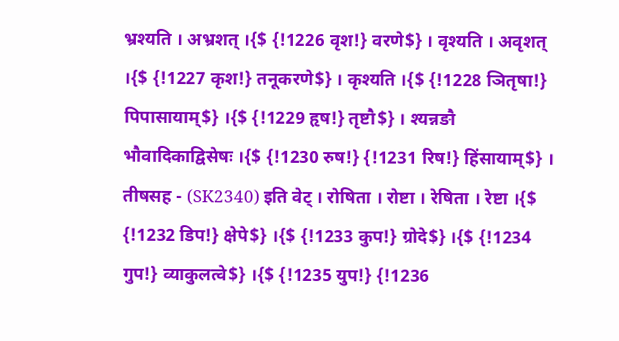भ्रश्यति । अभ्रशत् ।{$ {!1226 वृश!} वरणे$} । वृश्यति । अवृशत् ।{$ {!1227 कृश!} तनूकरणे$} । कृश्यति ।{$ {!1228 ञितृषा!} पिपासायाम्$} ।{$ {!1229 हृष!} तृष्टौ$} । श्यन्नङौ भौवादिकाद्विसेषः ।{$ {!1230 रुष!} {!1231 रिष!} हिंसायाम्$} । तीषसह - (SK2340) इति वेट् । रोषिता । रोष्टा । रेषिता । रेष्टा ।{$ {!1232 डिप!} क्षेपे$} ।{$ {!1233 कुप!} ग्रोदे$} ।{$ {!1234 गुप!} व्याकुलत्वे$} ।{$ {!1235 युप!} {!1236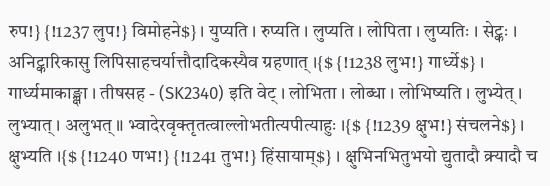रुप!} {!1237 लुप!} विमोहने$} । युप्यति । रुप्यति । लुप्यति । लोपिता । लुप्यतिः । सेट्कः । अनिट्कारिकासु लिपिसाहचर्यात्तौदादिकस्यैव ग्रहणात् ।{$ {!1238 लुभ!} गार्ध्ये$} । गार्ध्यमाकाङ्क्षा । तीषसह - (SK2340) इति वेट् । लोभिता । लोब्धा । लोभिष्यति । लुभ्येत् । लुभ्यात् । अलुभत् ॥ भ्वादेरवृक्तृतत्वाल्लोभतीत्यपीत्याहुः ।{$ {!1239 क्षुभ!} संचलने$} । क्षुभ्यति ।{$ {!1240 णभ!} {!1241 तुभ!} हिंसायाम्$} । क्षुभिनभितुभयो द्युतादौ क्र्यादौ च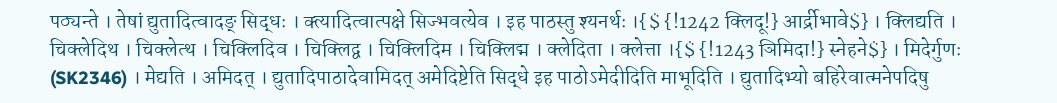पठ्यन्ते । तेषां द्युतादित्वादङ् सिद्धः । क्त्यादित्वात्पक्षे सिज्भवत्येव । इह पाठस्तु श्यनर्थः ।{$ {!1242 क्लिदू!} आर्द्रीभावे$} । क्लिद्यति । चिक्लेदिथ । चिक्लेत्थ । चिक्लिदिव । चिक्लिद्व । चिक्लिदिम । चिक्लिद्म । क्लेदिता । क्लेत्ता ।{$ {!1243 ञिमिदा!} स्नेहने$} । मिदेर्गुणः (SK2346) । मेद्यति । अमिदत् । द्युतादिपाठादेवामिदत् अमेदिष्टेति सिद्धे इह पाठोऽमेदीदिति माभूदिति । द्युतादिभ्यो बहिरेवात्मनेपदिषु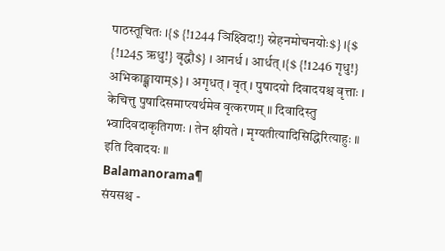पाठस्तूचितः ।{$ {!1244 ञिक्ष्विदा!} स्नेहनमोचनयोः$} ।{$ {!1245 ऋधु!} वृद्धौ$} । आनर्ध । आर्धत् ।{$ {!1246 गृधु!} अभिकाङ्क्षायाम्$} । अगृधत् । वृत् । पुषादयो दिवादयश्च वृत्ताः । केचित्तु पुषादिसमाप्त्यर्थमेव वृत्करणम् ॥ दिवादिस्तु भ्वादिवदाकृतिगणः । तेन क्षीयते । मृग्यतीत्यादिसिद्धिरित्याहुः ॥ इति दिवादयः ॥
Balamanorama¶
संयसश्च -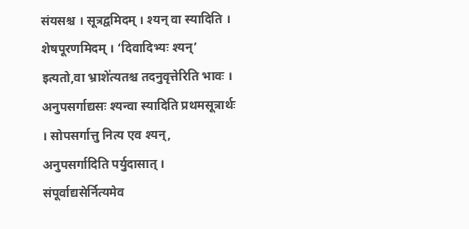संयसश्च । सूत्रद्वमिदम् । श्यन् वा स्यादिति । शेषपूरणमिदम् । ‘दिवादिभ्यः श्यन्’ इत्यतो,वा भ्राशे॑त्यतश्च तदनुवृत्तेरिति भावः । अनुपसर्गाद्यसः श्यन्वा स्यादिति प्रथमसूत्रार्थः । सोपसर्गात्तु नित्य एव श्यन्, अनुपसर्गादिति पर्युदासात् । संपूर्वाद्यसेर्नित्यमेव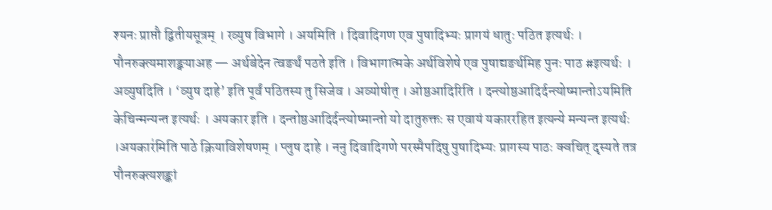श्यनः प्राप्तौ द्वितीयसूत्रम् । रव्युष विभागे । अयमिति । दिवादिगण एव पुषादिभ्यः प्रागयं धातुः पठित इत्यर्थः । पौनरुक्त्यमाशङ्क्याअह — अर्थबेदेन त्वङर्थं पठते इति । विभागात्मके अर्थविशेषे एव पुषाद्यङर्थमिह पुनः पाठ #इत्यर्थः । अव्युषदिति । ‘व्युष दाहे’ इति पूर्वं पठितस्य तु सिजेव । अव्योषीत् । ओष्ठआदिरिति । दन्त्योष्ठआदिर्दन्त्योष्मान्तोऽयमिति केचिन्मन्यन्त इत्यर्थः । अयकार इति । दन्तोष्ठआदिर्दन्त्योष्मान्तो यो दातुरुक्तः स एवायं यकाररहित इत्यन्ये मन्यन्त इत्यर्थः ।अयकार॑मिति पाठे क्रियाविशेषणम् । प्लुष दाहे । ननु दिवादिगणे परस्मैपदिषु पुषादिभ्यः प्रागस्य पाठः क्वचित् दृस्यते तत्र पौनरुक्त्यशङ्कां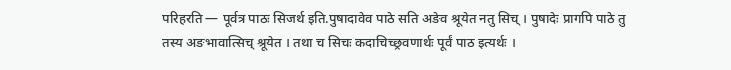परिहरति — पूर्वत्र पाठः सिजर्थ इति.पुषादावेव पाठे सति अङेव श्रूयेत नतु सिच् । पुषादेः प्रागपि पाठे तु तस्य अङभावात्सिच् श्रूयेत । तथा च सिचः कदाचिच्छ्रवणार्थः पूर्वं पाठ इत्यर्थः ।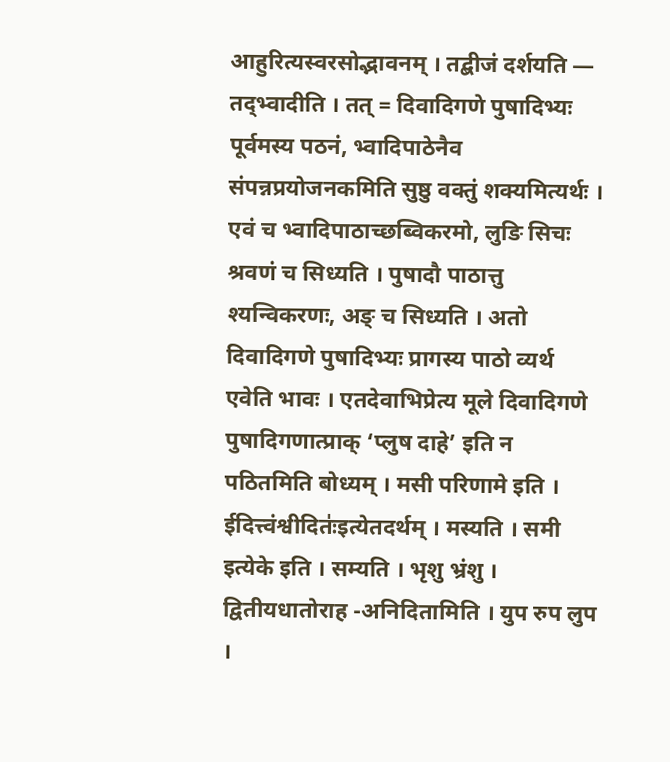आहुरित्यस्वरसोद्भावनम् । तद्बीजं दर्शयति — तद्भ्वादीति । तत् = दिवादिगणे पुषादिभ्यः पूर्वमस्य पठनं, भ्वादिपाठेनैव संपन्नप्रयोजनकमिति सुष्ठु वक्तुं शक्यमित्यर्थः । एवं च भ्वादिपाठाच्छब्विकरमो, लुङि सिचः श्रवणं च सिध्यति । पुषादौ पाठात्तु श्यन्विकरणः, अङ् च सिध्यति । अतो दिवादिगणे पुषादिभ्यः प्रागस्य पाठो व्यर्थ एवेति भावः । एतदेवाभिप्रेत्य मूले दिवादिगणे पुषादिगणात्प्राक् ‘प्लुष दाहे’ इति न पठितमिति बोध्यम् । मसी परिणामे इति । ईदित्त्वंश्वीदितः॑इत्येतदर्थम् । मस्यति । समी इत्येके इति । सम्यति । भृशु भ्रंशु । द्वितीयधातोराह -अनिदितामिति । युप रुप लुप ।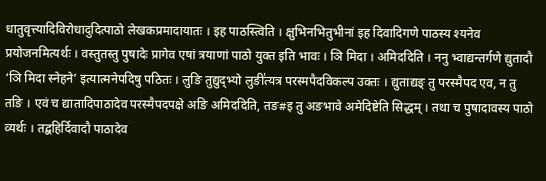धातुवृत्त्यादिविरोधादुदित्पाठो लेखकप्रमादायातः । इह पाठस्त्विति । क्षुभिनभितुभीनां इह दिवादिगणे पाठस्य श्यनेव प्रयोजनमित्यर्थः । वस्तुतस्तु पुषादेः प्रागेव एषां त्रयाणां पाठो युक्त इति भावः । ञि मिदा । अमिददिति । ननु भ्वाद्यन्तर्गणे द्युतादौ ‘ञि मिदा स्नेहने’ इत्यात्मनेपदिषु पठितः । लुङि तुद्युद्भ्यो लुङी॑त्यत्र परस्मपैदविकल्प उक्तः । द्युताद्यङ् तु परस्मैपद एव, न तु तङि । एवं च द्यातादिपाठादेव परस्मैपदपक्षे अङि अमिददिति, तङ#इ तु अङभावे अमेदिष्टेति सिद्धम् । तथा च पुषादावस्य पाठो व्यर्थः । तद्बहिर्दिवादौ पाठादेव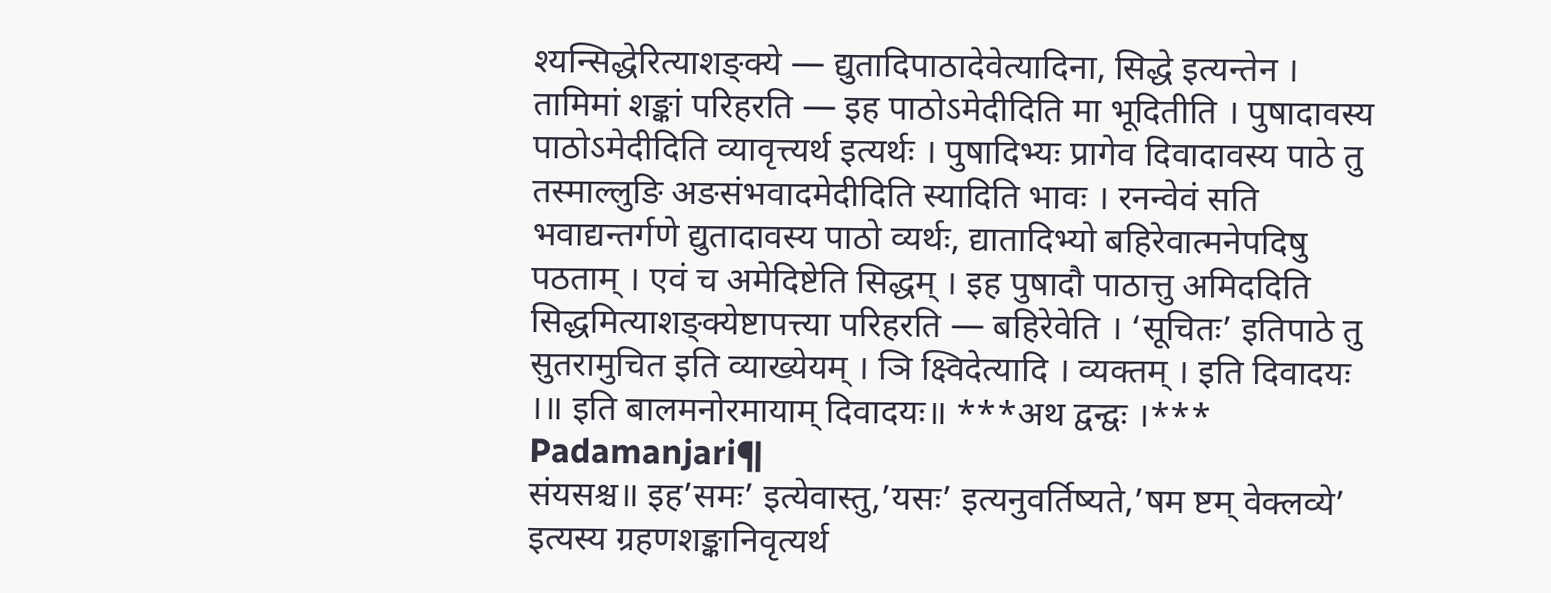श्यन्सिद्धेरित्याशङ्क्ये — द्युतादिपाठादेवेत्यादिना, सिद्धे इत्यन्तेन । तामिमां शङ्कां परिहरति — इह पाठोऽमेदीदिति मा भूदितीति । पुषादावस्य पाठोऽमेदीदिति व्यावृत्त्यर्थ इत्यर्थः । पुषादिभ्यः प्रागेव दिवादावस्य पाठे तु तस्माल्लुङि अङसंभवादमेदीदिति स्यादिति भावः । रनन्वेवं सति भवाद्यन्तर्गणे द्युतादावस्य पाठो व्यर्थः, द्यातादिभ्यो बहिरेवात्मनेपदिषु पठताम् । एवं च अमेदिष्टेति सिद्धम् । इह पुषादौ पाठात्तु अमिददिति सिद्धमित्याशङ्क्येष्टापत्त्या परिहरति — बहिरेवेति । ‘सूचितः’ इतिपाठे तु सुतरामुचित इति व्याख्येयम् । ञि क्ष्विदेत्यादि । व्यक्तम् । इति दिवादयः ।॥ इति बालमनोरमायाम् दिवादयः॥ ***अथ द्वन्द्वः ।***
Padamanjari¶
संयसश्च॥ इह’समः’ इत्येवास्तु,’यसः’ इत्यनुवर्तिष्यते,’षम ष्टम् वेक्लव्ये’ इत्यस्य ग्रहणशङ्कानिवृत्यर्थ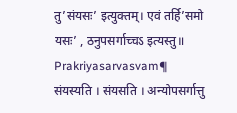तु’संयसः’ इत्युक्तम्। एवं तर्हि’समो यसः’ , ठनुपसर्गाच्चऽ इत्यस्तु॥
Prakriyasarvasvam¶
संयस्यति । संयसति । अन्योपसर्गात्तु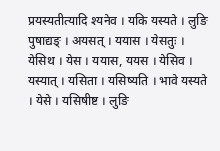प्रयस्यतीत्यादि श्यनेव । यकि यस्यते । लुङि पुषाद्यङ् । अयसत् । ययास । येसतुः । येसिथ । येस । ययास, ययस । येसिव । यस्यात् । यसिता । यसिष्यति । भावे यस्यते । येसे । यसिषीष्ट । लुङि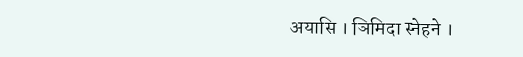अयासि । ञिमिदा स्नेहने ।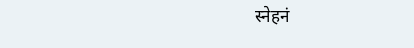स्नेहनं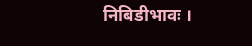निबिडीभावः ।